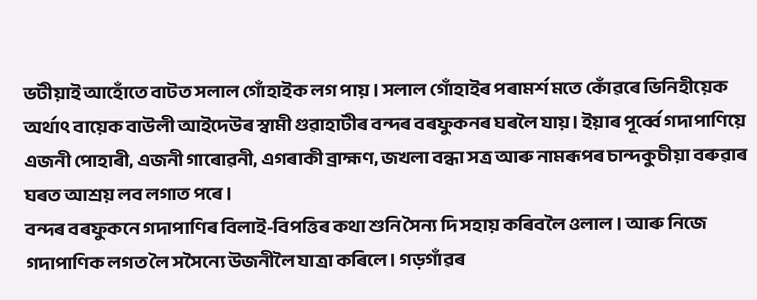ভটীয়াই আহোঁতে বাটত সলাল গোঁহাইক লগ পায় । সলাল গোঁহাইৰ পৰামৰ্শ মতে কোঁৱৰে ভিনিহীয়েক অর্থাৎ বায়েক বাউলী আইদেউৰ স্বামী গুৱাহাটীৰ বন্দৰ বৰফুকনৰ ঘৰলৈ যায়। ইয়াৰ পূৰ্ব্বে গদাপাণিয়ে এজনী পোহাৰী, এজনী গাৰোৱনী, এগৰাকী ব্রাহ্মণ, জখলা বন্ধা সত্ৰ আৰু নামৰূপৰ চান্দকুচীয়া বৰুৱাৰ ঘৰত আশ্রয় লব লগাত পৰে ।
বন্দৰ বৰফুকনে গদাপাণিৰ বিলাই-বিপত্তিৰ কথা শুনি সৈন্য দি সহায় কৰিবলৈ ওলাল । আৰু নিজে গদাপাণিক লগত লৈ সসৈন্যে উজনীলৈ যাত্ৰা কৰিলে। গড়গাঁৱৰ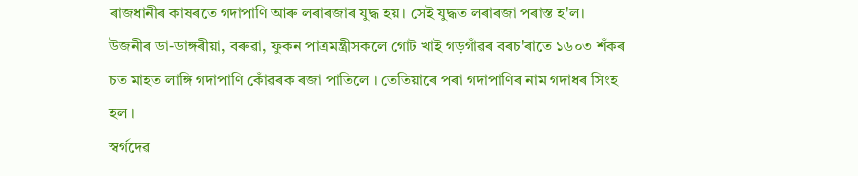ৰাজধানীৰ কাষৰতে গদাপাণি আৰু লৰাৰজাৰ যুদ্ধ হয়। সেই যুদ্ধত লৰাৰজা পৰাস্ত হ'ল। উজনীৰ ডা-ডাঙ্গৰীয়া, বৰুৱা, ফুকন পাত্রমন্ত্ৰীসকলে গোট খাই গড়গাঁৱৰ বৰচ'ৰাতে ১৬০৩ শঁকৰ চত মাহত লাঙ্গি গদাপাণি কোঁৱৰক ৰজা পাতিলে । তেতিয়াৰে পৰা গদাপাণিৰ নাম গদাধৰ সিংহ হল ।
স্বৰ্গদেৱ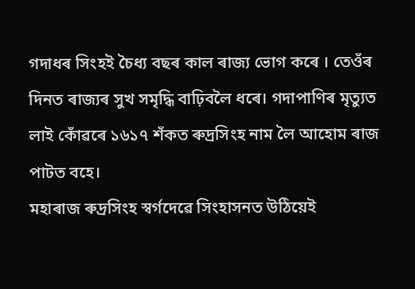গদাধৰ সিংহই চৈধ্য বছৰ কাল ৰাজ্য ভোগ কৰে । তেওঁৰ দিনত ৰাজ্যৰ সুখ সমৃদ্ধি বাঢ়িবলৈ ধৰে। গদাপাণিৰ মৃত্যুত লাই কোঁৱৰে ১৬১৭ শঁকত ৰুদ্ৰসিংহ নাম লৈ আহোম ৰাজ পাটত বহে।
মহাৰাজ ৰুদ্ৰসিংহ স্বৰ্গদেৱে সিংহাসনত উঠিয়েই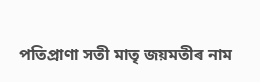পতিপ্রাণা সতী মাতৃ জয়মতীৰ নাম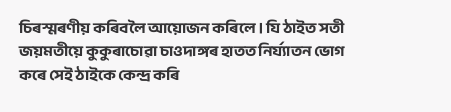চিৰস্মৰণীয় কৰিবলৈ আয়োজন কৰিলে । যি ঠাইত সতী জয়মতীয়ে কুকুৰাচোৱা চাওদাঙ্গৰ হাতত নিৰ্য্যাতন ভোগ কৰে সেই ঠাইকে কেন্দ্ৰ কৰি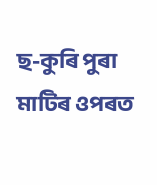ছ-কুৰি পুৰা মাটিৰ ওপৰত